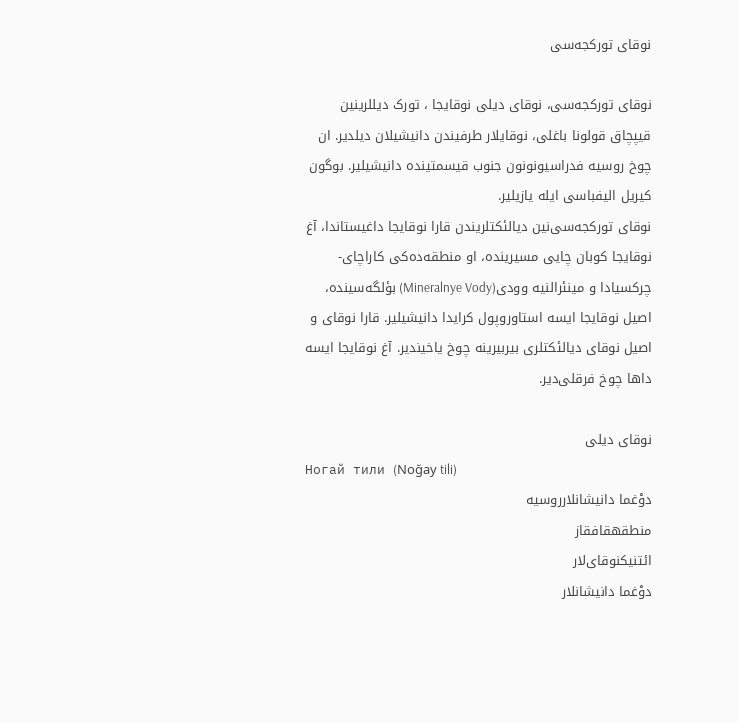نوقای تورکجه‌سی

نوقای تورکجه‌سی، نوقای دیلی نوقایجا ، تورک دیللرینین قیپچاق قولونا باغلی، نوقایلار طرفیندن دانیشیلان دیلدیر. ان چوخ روسیه فدراسیونونون جنوب قیسمتینده دانیشیلیر. بوگون کیریل الیفباسی ایله یازیلیر.
نوقای تورکجه‌سی‌نین دیالئکتلریندن قارا نوقایجا داغیستاندا، آغ نوقایجا کوبان چایی مسیرینده، او منطقه‌ده‌کی کاراچای-چرکسیادا و مینئرالنیه وودی(Mineralnye Vody) بؤلگه‌سینده، اصیل نوقایجا ایسه استاوروپول کرایدا دانیشیلیر. قارا نوقای و اصیل نوقای دیالئکتلری بیربیرینه چوخ یاخیندیر. آغ نوقایجا ایسه داها چوخ فرقلی‌دیر.

نوقای دیلی
Ногай тили (Noğay tili)
دوْغما دانیشانلارروسیه
منطقهقافقاز
ائتنیکنوقای‌لار
دوْغما دانیشانلار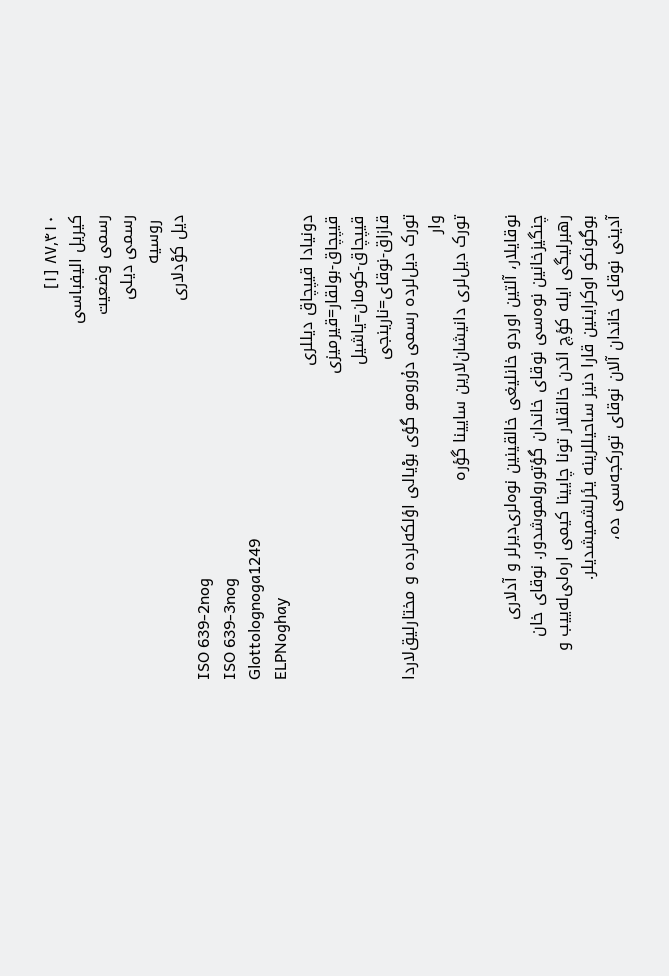۸۷,۴۱۰ [۱]
کیریل الیفباسی
رسمی وضعیت
رسمی دیلی
 روسیه
دیل کوْدلاری
ISO 639-2nog
ISO 639-3nog
Glottolognoga1249
ELPNoghay
دونیادا قیپچاق دیللری
قیپچاق-بولقار=قیرمیزی
قیپچاق-کومان=یاشیل
قازاق-نوقای=نارینجی
تورک دیل‌لرده رسمی دۇرومو گؤی بوْیالی اؤلکه‌لرده و مختارلیق‌لاردا وار
تورک دیل‌لری دانیشان‌لارین سایینا گؤره

نوقایلار، آلتین اوردو خانلیغی‌ خالقینین نوه‌لری‌دیرلر و آدلاری چنگیزخانین نوه‌سی نوقای خاندان گؤتورولموشدور. نوقای خان رهبرلیگی ایله کؤچ ائدن خالقلار تونا چایینا کیمی اره‌لی‌له‌ییب و بوگونکو اوکراینین قارا دنیز ساحیللرینه یئرلشمیشدیلر.
آدینی نوقای خاندان آلان نوقای تورکجه‌سی ده،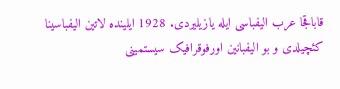قاباقجا عرب الیفباسی ایله یازیلیردی. 1928 ایلینده لاتین الیفباسینا کئچیلدی و بو الیفبانین اورفوقرافیک سیستمینی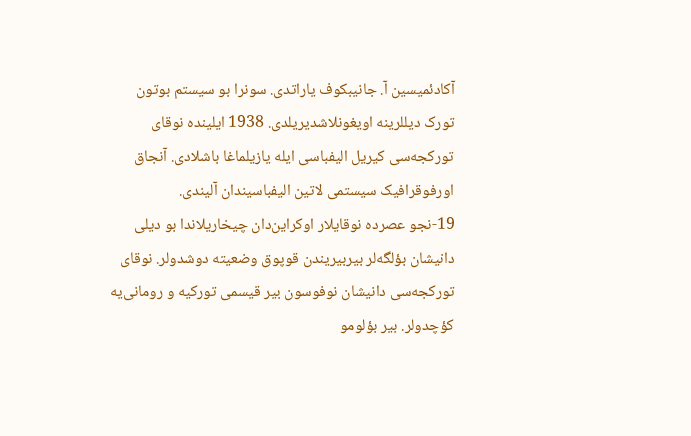آکادئمیسین آ. جانیبکوف یاراتدی. سونرا بو سیستم بوتون تورک دیللرینه اویغونلاشدیریلدی. 1938 ایلینده نوقای تورکجه‌سی کیریل الیفباسی ایله یازیلماغا باشلادی. آنجاق اورفوقرافیک سیستمی لاتین الیفباسیندان آلیندی.
19-نجو عصرده نوقایلار اوکراین‌دان چیخاریلاندا بو دیلی دانیشان بؤلگه‌لر بیربیریندن قوپوق وضعیته دوشدولر. نوقای تورکجه‌سی دانیشان نوفوسون بیر قیسمی تورکیه و رومانی‌یه کؤچدولر. بیر بؤلومو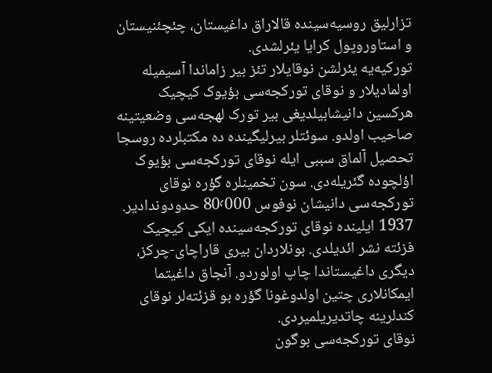تزارلیق روسیه‌سینده قالاراق داغیستان، چئچئنیستان و استاوروپول کرایا یئرلشدی.
تورکیه‌یه یئرلشن نوقایلار تئز بیر زاماندا آسیمیله اولمادیلار و نوقای تورکجه‌سی بؤیوک کیچیک هرکسین دانیشابیلدیغی بیر تورک لهجه‌سی وضعیتینه صاحیب اولدو. سوئتلر بیرلیگینده ده مکتبلرده روسجا تحصیل آلماق سببی ایله نوقای تورکجه‌سی بؤیوک اؤلچوده گئریله‌دی. سون تخمینلره گؤره نوقای تورکجه‌سی دانیشان نوفوس 80٬000 حدودوندادیر.
1937 ایلینده نوقای تورکجه‌سینده ایکی کیچیک فزئته نشر ائدیلدی. بونلاردان بیری قاراچای-چرکز، دیگری داغیستاندا چاپ اولوردو. آنجاق داغیتما ایمکانلاری چتین اولدوغونا گؤره بو قزئته‌لر نوقای کندلرینه چاتدیریلمیردی.
نوقای تورکجه‌سی بوگون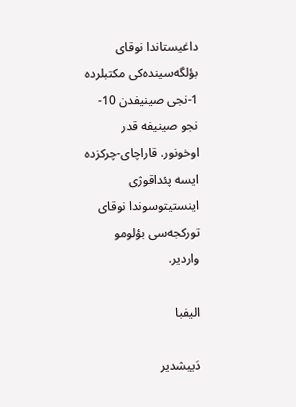داغیستاندا نوقای بؤلگه‌سینده‌کی مکتبلرده 1-نجی صینیفدن 10-نجو صینیفه قدر اوخونور. قاراچای-چرکزده ایسه پئداقوژی اینستیتوسوندا نوقای تورکجه‌سی بؤلومو واردیر.

الیفبا

دَییشدیر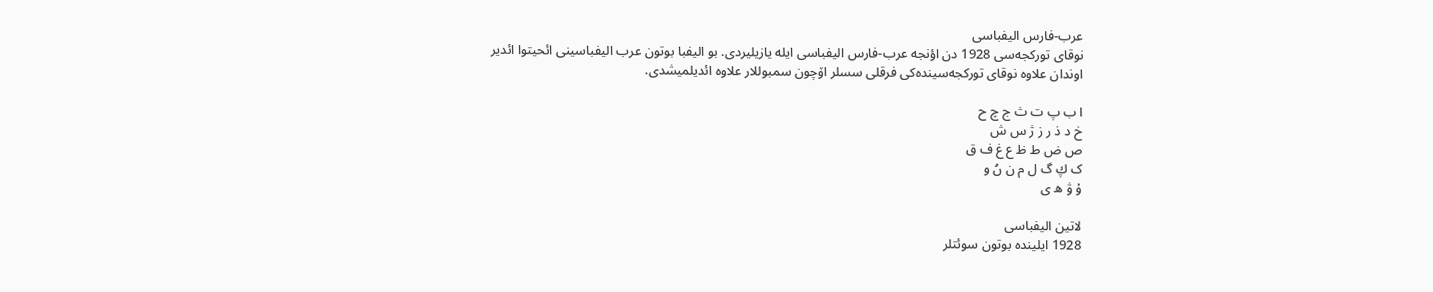عرب-فارس الیفباسی
نوقای تورکجه‌سی 1928 دن اؤنجه عرب-فارس الیفباسی ایله یازیلیردی. بو الیفبا بوتون عرب الیفباسینی ائحیتوا ائدیر اوندان علاوه نوقای تورکجه‌سینده‌کی فرقلی سسلر اۆچون سمبوللار علاوه ائدیلمیشدی.

ا ب پ ت ث ج چ ح
خ د ذ ر ز ژ س ش
ص ض ط ظ ع غ ف ق
ک ڮ گ ل م ن ںُ و
ۇ ۋ ه ی

لاتین الیفباسی
1928 ایلینده بوتون سوئتلر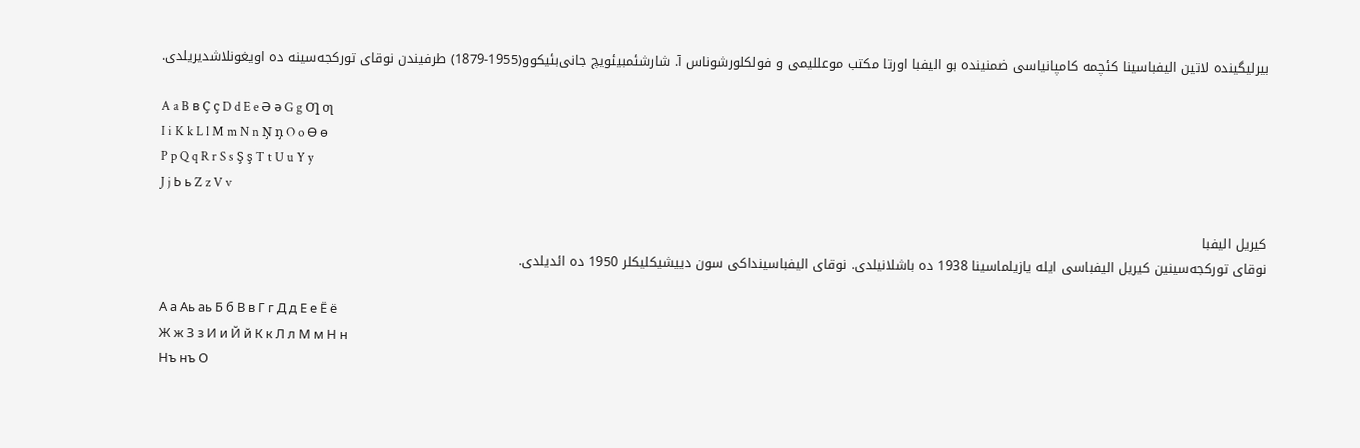بیرلیگینده لاتین الیفباسینا کئچمه کامپانیاسی ضمنینده بو الیفبا اورتا مکتب موعللیمی و فولکلورشوناس آ. شارشئمبیئویچ جانی‌بئیکوو(1955-1879) طرفیندن نوقای تورکجه‌سینه ده اویغونلاشدیریلدی.

A a B в Ç ç D d E e Ә ә G g Ƣ ƣ
I i K k L l M m N n N̡ n̡ O o Ө ө
P p Q q R r S s Ş ş T t U u Y y
J j Ь ь Z z V v

کیریل الیفبا
نوقای تورکجه‌سینین کیریل الیفباسی ایله یازیلماسینا 1938 ده باشلانیلدی. نوقای الیفباسینداکی سون دییشیکلیکلر 1950 ده ائدیلدی.

А а Аь аь Б б В в Г г Д д Е е Ё ё
Ж ж З з И и Й й К к Л л М м Н н
Нъ нъ О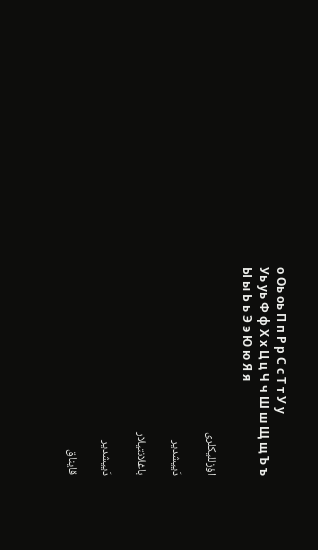о Оь оь П п Р р С с Т т У у
Уь уь Ф ф Х х Ц ц Ч ч Ш ш Щ щ Ъ ъ
Ы ы Ь ь Э э Ю ю Я я

اؤزللیکلری

دَییشدیر

باغلانتیلار

دَییشدیر

قایناق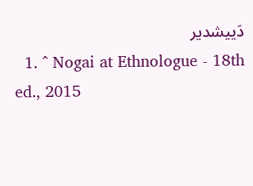دَییشدیر
  1. ^ Nogai at Ethnologue - 18th ed., 2015